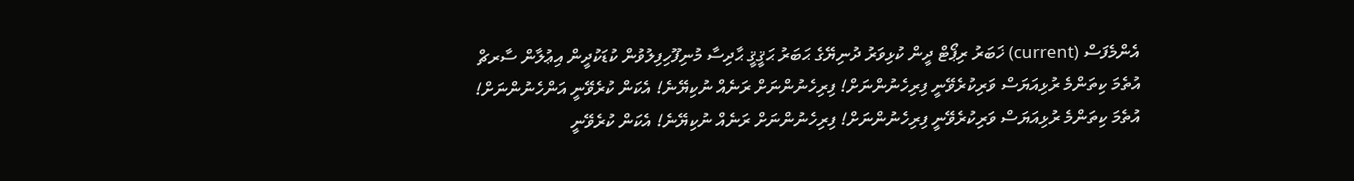އެންމެފަސް (current) ޚަބަރު ރިޕޯޓް ދީން ކުޅިވަރު ދުނިޔޭގެ ޙަބަރު ޙަޤީޤީ ޙާދިސާ މުނިފޫހިފިލުވުން ކުޑަކުދީން އިޢުލާން ސާރޗް
އުތެމަ ކިތަންމެ ރުޅިއަޔަސް ވަރިކުރެވޭނީ ފިރިހެނުންނަށް! ފިރިހެނުންނަށް ރަނެއް ނުކިޔޭނެ! އެކަން ކުރެވޭނީ އަންހެނުންނަށް!
އުތެމަ ކިތަންމެ ރުޅިއަޔަސް ވަރިކުރެވޭނީ ފިރިހެނުންނަށް! ފިރިހެނުންނަށް ރަނެއް ނުކިޔޭނެ! އެކަން ކުރެވޭނީ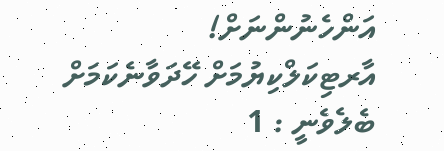އަންހެނުންނަށް!
އާރޓިކަލްކިޔުމަށް ހޭދަވާނެކަމަށް ބެލެވެނީ : 1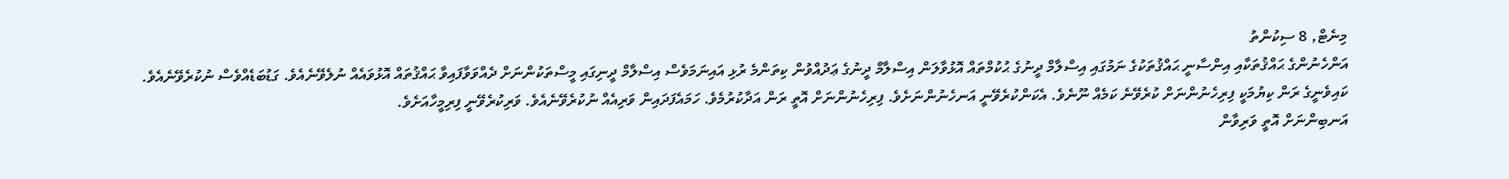މިނެޓް, 8 ސިކުންތު
އަންހެނުންގެ ޙައްޤުތަކާއި އިންސާނީ ޙައްޤުތަކުގެ ނަމުގައި އިސްލާމް ދީނުގެ ޙުކުމްތައް އޮޅުވާލަން އިސްލާމް ދީނުގެ ޢަދުއްވުން ކިތަންމެ ރުޅި އައިނަމަވެސް އިސްލާމް ދީނިގައި މީސްތަކުންނަށް ދެއްވަވާފައިވާ ޙައްޤުތައް އޮޅުވައެއް ނުލެވޭނެއެވެ. ގަޑުބަޑެއްވެސް ނުކުރެވޭނެއެވެ.
ކައިވެނީގެ ރަން ކިޔުމަކީ ފިރިހެނުންނަށް ކުރެވޭނެ ކަމެއް ނޫނެވެ. އެކަންކުރެވޭނީ އަނހެނުންނަށެވެ. ފިރިހެނުންނަށް އޮތީ ރަން އަދާކުރުމެވެ. ހަމައެފަދައިން ވަރިއެއް ނުކުރެވޭނެއެވެ. ވަރިކުރެވޭނީ ފިރިމީހާއަށެވެ.
އަނބިންނަށް އޮތީ ވަރިވާން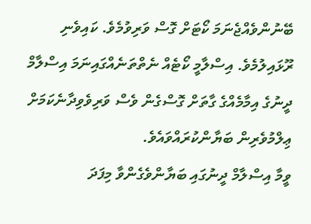ބޭނުންވެއްޖެނަމަ ކޯޓަށް ގޮސް ވަރިވުމެވެ. ކައިވެނި ރޫޅައިލުމެވެ. އިސްލާމީ ކޯޓެއް ނެތްތަނެއްގައިނަމަ އިސްލާމް ދީނުގެ އިމާމެއްގެ ގާތަށް ގޮސްގެން ވެސް ވަރިވެވިދާނެކަމަށް ޢިލްމުވެރިން ބަޔާންކުރައްވައެވެ.
ވީމާ އިސްލާމް ދީނުގައި ބަޔާންވެގެންވާ މިފަދަ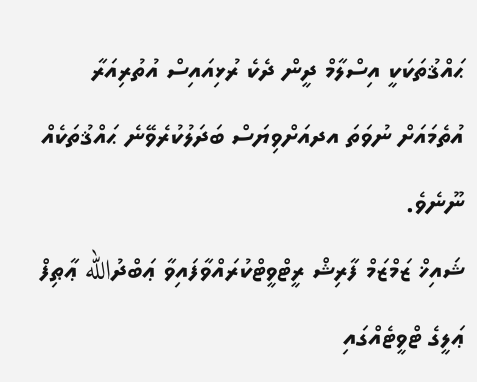ޙައްޤުތަކަކީ އިސްލާމް ދީން ދެކެ ރުޅިއައިސް އުތުރިއަރާ އުތެމައަށް ނުވަތަ އދއަށްވިޔަސް ބަދަލުކުރެވޭނެ ޙައްޤުތަކެއް ނޫނެވެ.
ޝައިޚް ޒަމްޒަމް ފާރިޝް ރީޓްވީޓްކުރައްވާފައިވާ ޢަބްދުالله ޢާޠިފް ޢަލީގެ ޓްވީޓެއްގައި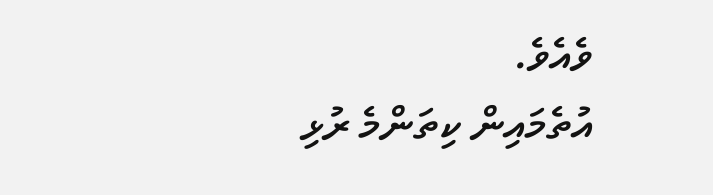ވެއެވެ.
އުތެމައިން ކިތަންމެ ރުޅި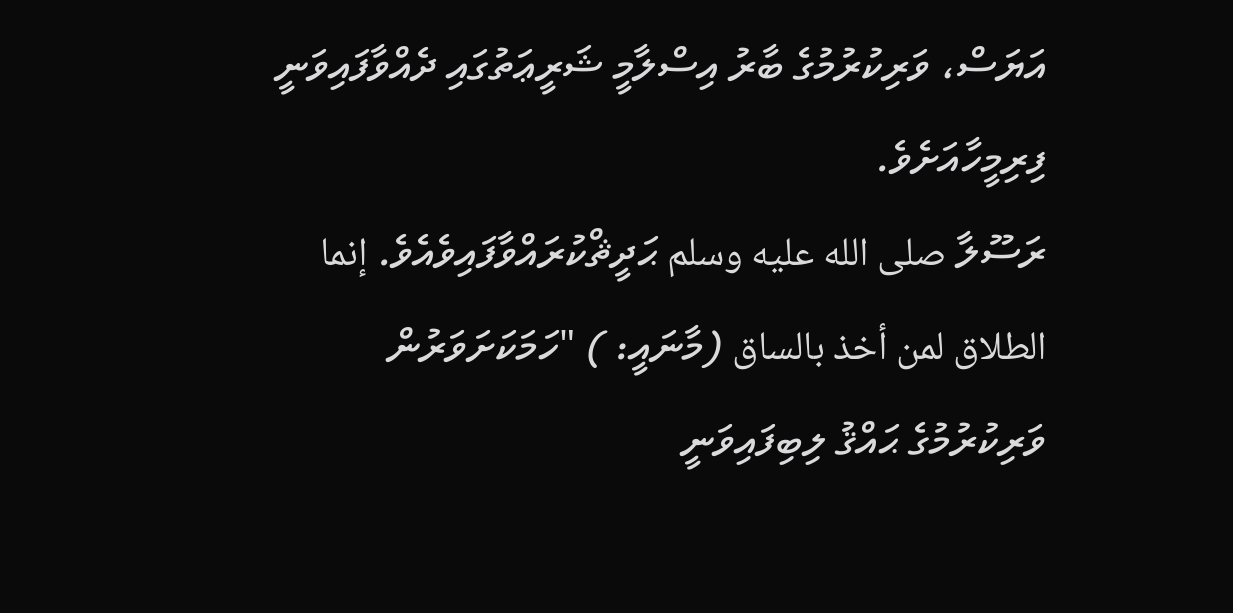އަޔަސް، ވަރިކުރުމުގެ ބާރު އިސްލާމީ ޝަރީޢަތުގައި ދެއްވާފައިވަނީ ފިރިމީހާއަށެވެ.
ރަސޫލާ صلى الله عليه وسلم ޙަދީޘްކުރައްވާފައިވެއެވެ. إنما الطلاق لمن أخذ بالساق (މާނައީ: ) "ހަމަކަށަވަރުން ވަރިކުރުމުގެ ޙައްޤު ލިބިފައިވަނީ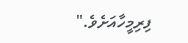ފިރިމީހާއަށެވެ."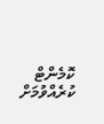ކޮމެންޓް ކުރެއްވުމަށް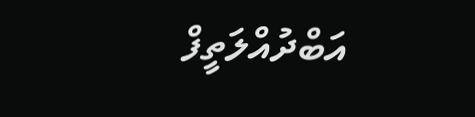އަބްދުއްލަތީފް